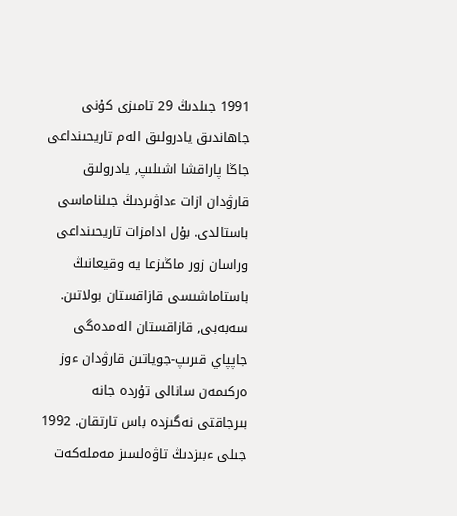1991 جىلدىڭ 29 تامىزى كۇنى جاھاندىق يادرولىق الەم تاريحىنداعى جاڭا پاراقشا اشىلىپ, يادرولىق قارۋدان ازات ءداۋىردىڭ جىلناماسى باستالدى. بۇل ادامزات تاريحىنداعى وراسان زور ماڭىزعا يە وقيعانىڭ باستاماشىسى قازاقستان بولاتىن. سەبەبى, قازاقستان الەمدەگى جاپپاي قىرىپ-جوياتىن قارۋدان ءوز ەركىمەن سانالى تۇردە جانە بىرجاقتى نەگىزدە باس تارتقان. 1992 جىلى ءبىزدىڭ تاۋەلسىز مەملەكەت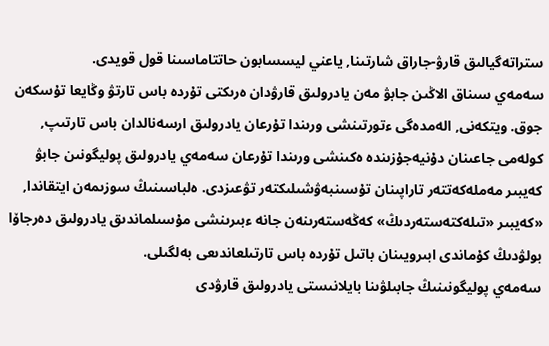ستراتەگيالىق قارۋ-جاراق شارتىنا, ياعني ليسسابون حاتتاماسىنا قول قويدى.
سەمەي سىناق الاڭىن جابۋ مەن يادرولىق قارۋدان ەرىكتى تۇردە باس تارتۋ وڭايعا تۇسكەن جوق. ويتكەنى, الەمدەگى ءتورتىنشى ورىندا تۇرعان يادرولىق ارسەنالدان باس تارتىپ, كولەمى جاعىنان دۇنيەجۇزىندە ەكىنشى ورىندا تۇرعان سەمەي يادرولىق پوليگونىن جابۋ كەيبىر مەملەكەتتەر تاراپىنان تۇسىنبەۋشىلىكتەر تۋعىزدى. ەلباسىنىڭ سوزىمەن ايتقاندا, «كەيبىر «تىلەكتەستەردىڭ» كەڭەستەرىنەن جانە ءبىرىنشى مۇسىلماندىق يادرولىق دەرجاۆا بولۋدىڭ كۇماندى ابىرويىنان باتىل تۇردە باس تارتىلعاندىعى بەلگىلى.
سەمەي پوليگونىنىڭ جابىلۋىنا بايلانىستى يادرولىق قارۋدى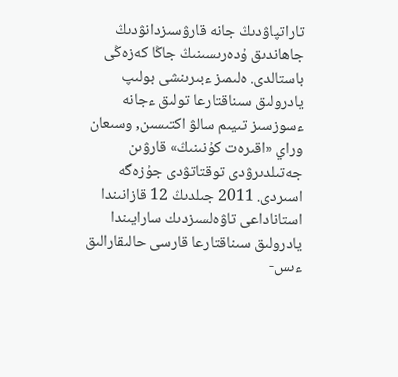تاراتپاۋدىڭ جانە قارۋسىزدانۋدىڭ جاھاندىق ۇدەرىسىنىڭ جاڭا كەزەڭى باستالدى. ەلىمىز ءبىرىنشى بولىپ يادرولىق سىناقتارعا تولىق ءجانە ءسوزسىز تىيىم سالۋ اكتىسىن, وسىعان وراي «اقىرەت كۇنىنىڭ» قارۋىن جەتىلدىرۋدى توقتاتۋدى جۇزەگە اسىردى. 2011 جىلدىڭ 12 قازانىندا استاناداعى تاۋەلسىزدىك سارايىندا يادرولىق سىناقتارعا قارسى حالىقارالىق ءىس-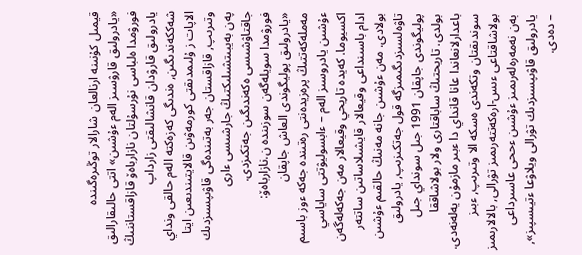قيمىل كۇنىنە ارنالعان شارالار توڭىرەگىندە «يادرولىق قارۋسىز الەم ءۇشىن» اتتى حالىقارالىق فورۋمدا ەلباسى نۇرسۇلتان نازارباەۆ قازاقستاننىڭ يادرولىق قارۋدان قانشالىقتى زارداپ شەككەندىگىن, ەندىگى كەزەكتە الەم حالقى ونداي الاپات ز ۇلىمدىقتى كورمەۋىن قالايتىندىعىن ايتا وتىرىپ, قازاقستان جەر بەتىندەگى قاۋىپسىزدىك پەن بەيبىتشىلىكتىڭ جارشىسى ءارى جاقتاۋشىسى ەكەندىگىن جەتكىزدى.
فورۋمدا سويلەگەن سوزىندە ن.نازارباەۆ: «يادرولىق پوليگوندى العاش جاپقان مەملەكەتتىڭ پرەزيدەنتى رەتىندە جەكە ءوز باسىم ءۇشىن يادروسىز الەم – ءابسوليۋتتى ساياسي اكسيوما. كەيدە تاريحي وقيعالار مەن جەكەلەگەن ادام باسىنداعى وقيعالار قايشىلاساتىن ساتتەر بولادى. مەن ءۇشىن جانە مەنىڭ حالقىم ءۇشىن تاۋەلسىزدىگىمىزگە قول جەتكىزىپ, يادرولىق پوليگوندى جاپقان 1991 جىل سونداي جىل بولدى. تاريحتىڭ ساباقتارى ولار بولاشاققا باعدارلانعاندا عانا قانداي دا ءبىر مازمۇن يەلەنەدى. سوندىقتان وتكەندى ەسكە الا وتىرىپ, ءبىز بولاشاقتاعى ءىس-ارەكەتتەرىمىز تۋرالى, بالالارىمىز بەن نەمەرەلەرىمىز ءۇشىن ءححى عاسىرداعى يادرولىق قاۋىپسىزدىك تۋرالى ويلاۋعا ءتيىسپىز», – دەدى.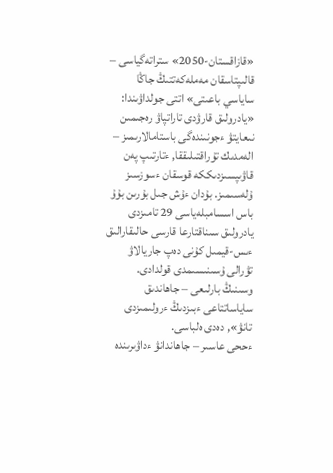«قازاقستان-2050» ستراتەگياسى – قالىپتاسقان مەملەكەتتىڭ جاڭا ساياسي باعىتى» اتتى جولداۋىندا: «يادرولىق قارۋدى تاراتپاۋ رەجىمىن نىعايتۋ ءجونىندەگى باستامالارىمىز – الەمدىك تۇراقتىلىققا, ءتارتىپ پەن قاۋىپسىزدىككە قوسقان ءسوزسىز ۇلەسىمىز. بۇدان ءۇش جىل بۇرىن بۇۇ باس اسسامبلەياسى 29 تامىزدى يادرولىق سىناقتارعا قارسى حالىقارالىق ءىس-قيمىل كۇنى دەپ جاريالاۋ تۋرالى ۇسىنىسىمدى قولدادى. وسىنىڭ بارلىعى – جاھاندىق ساياساتتاعى ءبىزدىڭ ءرولىمىزدى تانۋ», دەدى ەلباسى.
ءححى عاسىر – جاھاندانۋ ءداۋىرىندە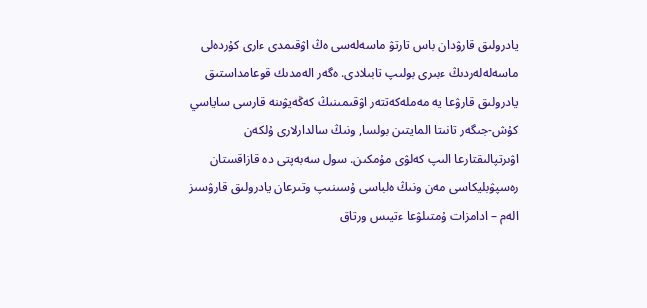يادرولىق قارۋدان باس تارتۋ ماسەلەسى ەڭ اۋقىمدى ءارى كۇردەلى ماسەلەلەردىڭ ءبىرى بولىپ تابىلادى. ەگەر الەمدىك قوعامداستىق يادرولىق قارۋعا يە مەملەكەتتەر اۋقىمىنىڭ كەڭەيۋىنە قارسى ساياسي كۇش-جىگەر تانىتا المايتىن بولسا, ونىڭ سالدارلارى ۇلكەن اۋىرتپالىقتارعا الىپ كەلۋى مۇمكىن. سول سەبەپتى دە قازاقستان رەسپۋبليكاسى مەن ونىڭ ەلباسى ۇسىنىپ وتىرعان يادرولىق قارۋسىز الەم – ادامزات ۇمتىلۋعا ءتيىس ورتاق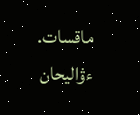ماقسات.
ءۋاليحان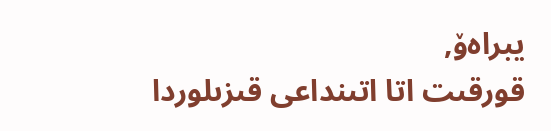يبراەۆ,
قورقىت اتا اتىنداعى قىزىلوردا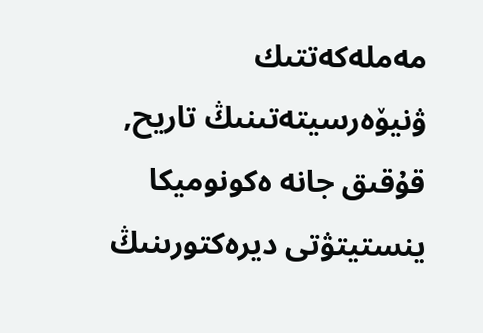مەملەكەتتىك
ۋنيۆەرسيتەتىنىڭ تاريح, قۇقىق جانە ەكونوميكا
ينستيتۋتى ديرەكتورىنىڭ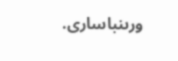ورىنباسارى.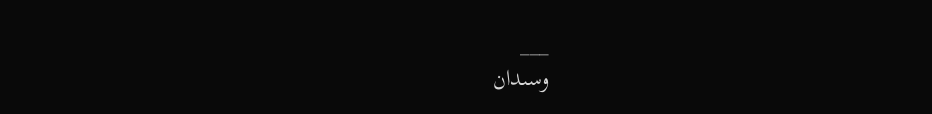___
وسىدان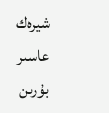شيرەك عاسىر بۇرىن